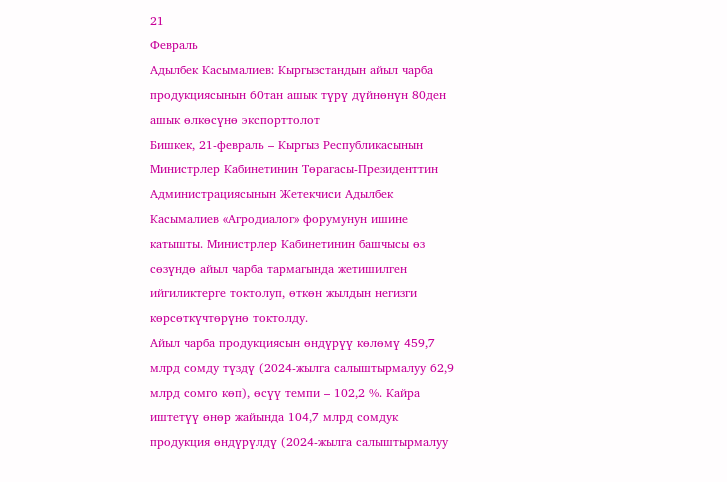21
Февраль
Адылбек Касымалиев: Кыргызстандын айыл чарба продукциясынын 60тан ашык түрү дүйнөнүн 80ден ашык өлкөсүнө экспорттолот
Бишкек, 21-февраль – Кыргыз Республикасынын Министрлер Кабинетинин Төрагасы-Президенттин Администрациясынын Жетекчиси Адылбек Касымалиев «Агродиалог» форумунун ишине катышты. Министрлер Кабинетинин башчысы өз сөзүндө айыл чарба тармагында жетишилген ийгиликтерге токтолуп, өткөн жылдын негизги көрсөткүчтөрүнө токтолду.
Айыл чарба продукциясын өндүрүү көлөмү 459,7 млрд сомду түздү (2024-жылга салыштырмалуу 62,9 млрд сомго көп), өсүү темпи – 102,2 %. Кайра иштетүү өнөр жайында 104,7 млрд сомдук продукция өндүрүлдү (2024-жылга салыштырмалуу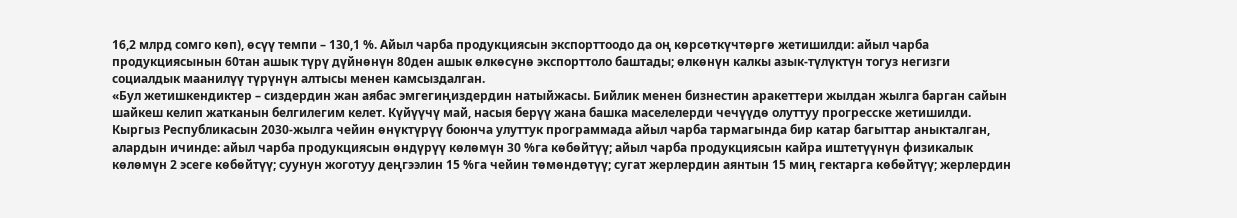16,2 млрд сомго көп), өсүү темпи – 130,1 %. Айыл чарба продукциясын экспорттоодо да оң көрсөткүчтөргө жетишилди: айыл чарба продукциясынын 60тан ашык түрү дүйнөнүн 80ден ашык өлкөсүнө экспорттоло баштады; өлкөнүн калкы азык-түлүктүн тогуз негизги социалдык маанилүү түрүнүн алтысы менен камсыздалган.
«Бул жетишкендиктер – сиздердин жан аябас эмгегиңиздердин натыйжасы. Бийлик менен бизнестин аракеттери жылдан жылга барган сайын шайкеш келип жатканын белгилегим келет. Күйүүчү май, насыя берүү жана башка маселелерди чечүүдө олуттуу прогресске жетишилди. Кыргыз Республикасын 2030-жылга чейин өнүктүрүү боюнча улуттук программада айыл чарба тармагында бир катар багыттар аныкталган, алардын ичинде: айыл чарба продукциясын өндүрүү көлөмүн 30 %га көбөйтүү; айыл чарба продукциясын кайра иштетүүнүн физикалык көлөмүн 2 эсеге көбөйтүү; суунун жоготуу деңгээлин 15 %га чейин төмөндөтүү; сугат жерлердин аянтын 15 миң гектарга көбөйтүү; жерлердин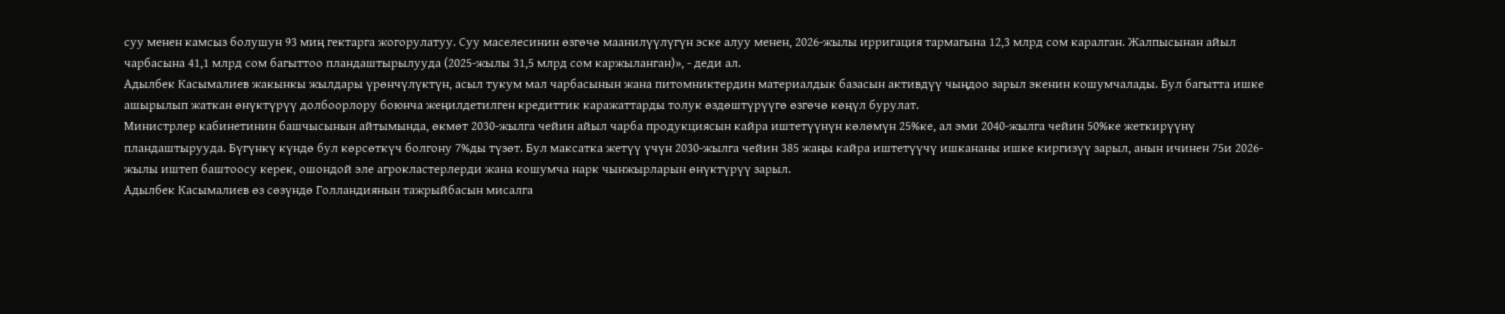суу менен камсыз болушун 93 миң гектарга жогорулатуу. Суу маселесинин өзгөчө маанилүүлүгүн эске алуу менен, 2026-жылы ирригация тармагына 12,3 млрд сом каралган. Жалпысынан айыл чарбасына 41,1 млрд сом багыттоо пландаштырылууда (2025-жылы 31,5 млрд сом каржыланган)», - деди ал.
Адылбек Касымалиев жакынкы жылдары үрөнчүлүктүн, асыл тукум мал чарбасынын жана питомниктердин материалдык базасын активдүү чыңдоо зарыл экенин кошумчалады. Бул багытта ишке ашырылып жаткан өнүктүрүү долбоорлору боюнча жеңилдетилген кредиттик каражаттарды толук өздөштүрүүгө өзгөчө көңүл бурулат.
Министрлер кабинетинин башчысынын айтымында, өкмөт 2030-жылга чейин айыл чарба продукциясын кайра иштетүүнүн көлөмүн 25%ке, ал эми 2040-жылга чейин 50%ке жеткирүүнү пландаштырууда. Бүгүнкү күндө бул көрсөткүч болгону 7%ды түзөт. Бул максатка жетүү үчүн 2030-жылга чейин 385 жаңы кайра иштетүүчү ишкананы ишке киргизүү зарыл, анын ичинен 75и 2026-жылы иштеп баштоосу керек, ошондой эле агрокластерлерди жана кошумча нарк чынжырларын өнүктүрүү зарыл.
Адылбек Касымалиев өз сөзүндө Голландиянын тажрыйбасын мисалга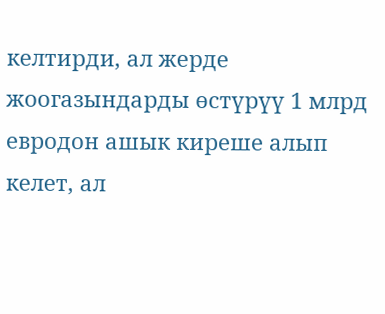келтирди, ал жерде жоогазындарды өстүрүү 1 млрд евродон ашык киреше алып келет, ал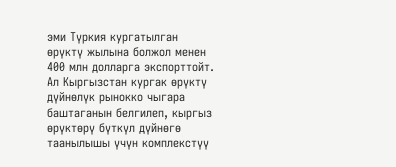эми Түркия кургатылган өрүктү жылына болжол менен 400 млн долларга экспорттойт. Ал Кыргызстан кургак өрүктү дүйнөлүк рынокко чыгара баштаганын белгилеп, кыргыз өрүктөрү бүткүл дүйнөгө таанылышы үчүн комплекстүү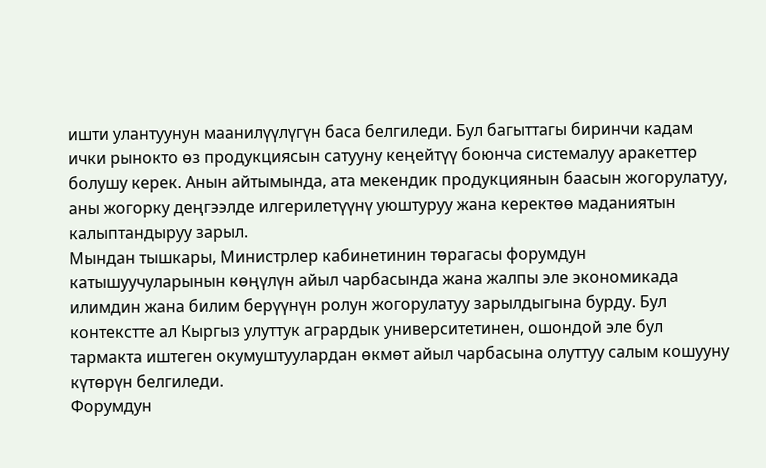ишти улантуунун маанилүүлүгүн баса белгиледи. Бул багыттагы биринчи кадам ички рынокто өз продукциясын сатууну кеңейтүү боюнча системалуу аракеттер болушу керек. Анын айтымында, ата мекендик продукциянын баасын жогорулатуу, аны жогорку деңгээлде илгерилетүүнү уюштуруу жана керектөө маданиятын калыптандыруу зарыл.
Мындан тышкары, Министрлер кабинетинин төрагасы форумдун катышуучуларынын көңүлүн айыл чарбасында жана жалпы эле экономикада илимдин жана билим берүүнүн ролун жогорулатуу зарылдыгына бурду. Бул контекстте ал Кыргыз улуттук агрардык университетинен, ошондой эле бул тармакта иштеген окумуштуулардан өкмөт айыл чарбасына олуттуу салым кошууну күтөрүн белгиледи.
Форумдун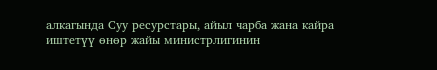алкагында Суу ресурстары, айыл чарба жана кайра иштетүү өнөр жайы министрлигинин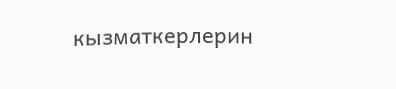кызматкерлерин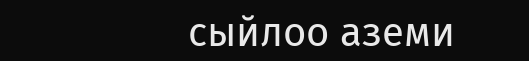сыйлоо аземи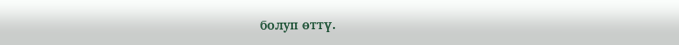болуп өттү.